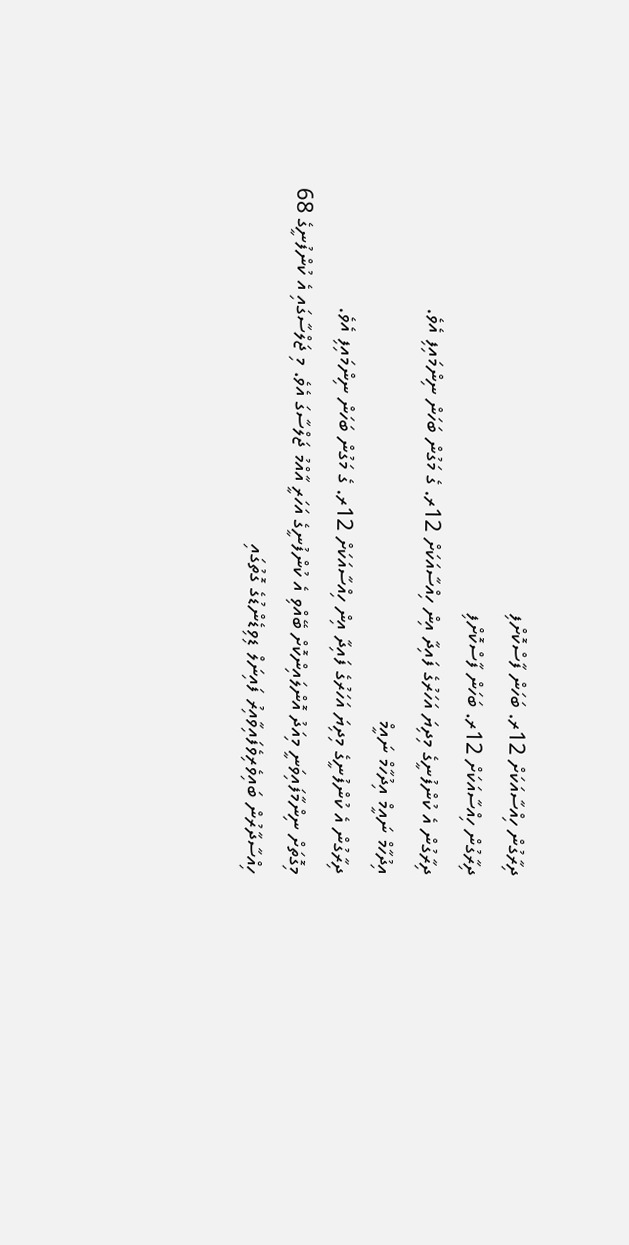ދިރާގުން ހިއްސާއަކަށް 12ރ. ބަހަން ފާސްކޮށްފި
ދިރާގުން ހިއްސާއަކަށް 12ރ. ބަހަން ފާސްކޮށްފި
ދިރާގުން އެ ކުންފުނީގެ މިދިޔަ އަހަރުގެ ފައިދާ އިން ހިއްސާއަކަށް 12ރ. ގެ މަގުން ބަހަން ނިންމައިފި އެވެ.
އިދުހާމް ނައީމް އިދުހާމް ނައީމް
ދިރާގުން އެ ކުންފުނީގެ މިދިޔަ އަހަރުގެ ފައިދާ އިން ހިއްސާއަކަށް 12ރ. ގެ މަގުން ބަހަން ނިންމައިފި އެވެ.
މިގޮތަށް ނިންމާފައިވަނީ މިއަދު އޮންލައިންކޮށް ބޭއްވި އެ ކުންފުނީގެ އަހަރީ އާއްމު ޖަލްސާގަ އެވެ. މި ޖަލްސާގައި އެ ކުންފުނީގެ 68 ހިއްސާދާރުން ބައިވެރިވެފައިވާއިރު ފައިނަލް ޑިވިޑެންޑުގެ ގޮތުގައި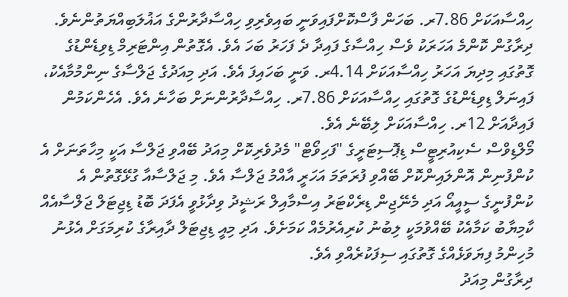ހިއްސާއަކަށް 7.86ރ. ބަހަން ފާސްކޮށްފައިވަނީ ބައިވެރިވި ހިއްސާދާރުންގެ އަޣުލަބިއްޔަތުންނެވެ.
ދިރާގުން ކޮންމެ އަހަރަކު ވެސް ހިއްސާގެ ފައިދާ ދެ ފަހަރު ބަހަ އެވެ. އެގޮތުން އިންޓަރިމް ޑިވިޑެންޑުގެ ގޮތުގައި މިދިޔަ އަހަރު ހިއްސާއަކަށް 4.14ރ. ވަނީ ބަހައިފަ އެވެ. އަދި މިއަދުގެ ޖަލްސާގެ ނިންމުމާއެކު، ފައިނަލް ޑިވިޑެންޑުގެ ގޮތުގައި ހިއްސާއަކަށް 7.86ރ. ހިއްސާދާރުންނަށް ބަހާނެ އެވެ. އެހެންކަމުން ފައިދާއަށް 12ރ. ހިއްސާއަކަށް ލިބޭނެ އެވެ.
މޯލްޑިވްސް ސެކިއުރިޓީސް ޑިޕޮސިޓަރީގެ "ފަހިވޯޓް" މެދުވެރިކޮށް މިއަދު ބޭއްވި ޖަލްސާ އަކީ މިހާތަނަށް އެ ކުންފުނިން އޮންލައިންކޮށް ބޭއްވި ފުރަތަމަ އަހަރީ އާއްމު ޖަލްސާ އެވެ. މި ޖަލްސާއާ ގުޅޭގޮތުން އެ ކުންފުނީގެ ސީއީއޯ އަދި މެނޭޖިން ޑިރެކްޓަރު އިސްމާއިލް ރަޝީދު ވިދާޅުވީ އެފަދަ ބޮޑު ޑިޖިޓަލް ޖަލްސާއެއް ކާމިޔާބު ކަމާއެކު ބޭއްވުމަކީ ލިބުނު ކުރިއެރުމެއް ކަމަށެވެ. އަދި މިއީ ޑިޖިޓަލް ދާއިރާގެ ކުރިމަގަށް އެޅުނު މުހިންމު ފިޔަވަޅެއްގެ ގޮތުގައި ސިފަކުރެއްވި އެވެ.
ދިރާގުން މިއަދު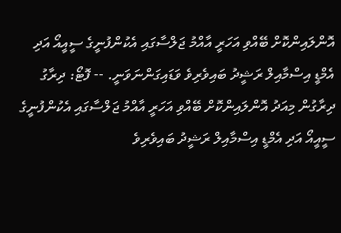އޮންލައިންކޮށް ބޭއްވި އަހަރީ އާއްމު ޖަލްސާގައި އެކުންފުނީގެ ސީއީއޯ އަދި އެމްޑީ އިސްމާއިލް ރަޝީދު ބައިވެރިވެ ވަޑައިގަންނަވަނީ. -- ފޮޓޯ: ދިރާގު
ދިރާގުން މިއަދު އޮންލައިންކޮށް ބޭއްވި އަހަރީ އާއްމު ޖަލްސާގައި އެކުންފުނީގެ ސީއީއޯ އަދި އެމްޑީ އިސްމާއިލް ރަޝީދު ބައިވެރިވެ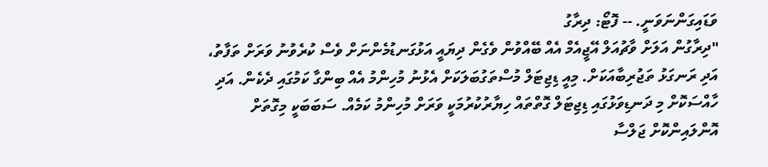ވަޑައިގަންނަވަނީ. -- ފޮޓޯ: ދިރާގު
"ދިރާގުން އަލަށް ވާޗުއަލް އޭޖީއެމް އެއް ބޭއްވުން ވެގެން ދިޔައީ އަޅުގަނޑުމެންނަށް ވެސް ކުރެވުނު ވަރަށް ތަފާތު، އަދި ރަނގަޅު ތަޖުރިބާއަކަށް. މިއީ ޑިޖިޓަލް މުސްތަގުބަލަކަށް އެޅުނު މުހިންމު އެއް ބިންގާ ކަމުގައި ދެކެން. އަދި ހާއްސަކޮށް މި ދަނޑިވަޅުގައި ޑިޖިޓަލް ގޮތްތައް ހިޔާރުކުރުމަކީ ވަރަށް މުހިންމު ކަމެއް. ސަބަބަކީ މިގޮތަށް އޮންލައިންކޮށް ޖަލްސާ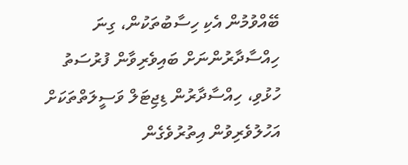ބޭއްވުމުން އެކި ހިސާބުތަކުން، ގިނަ ހިއްސާދާރުންނަށް ބައިވެރިވާން ފުރުސަތު ހުޅުވި، ހިއްސާދާރުން ޑިޖިޓަލް ވަސީލަތްތަކަށް އަހުލުވެރިވުން އިތުރުވެގެން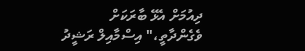ދިއުމަށް އެޅޭ ބާރަކަށް ވެގެންދާތީ،" އިސްމާއިލް ރަޝީދު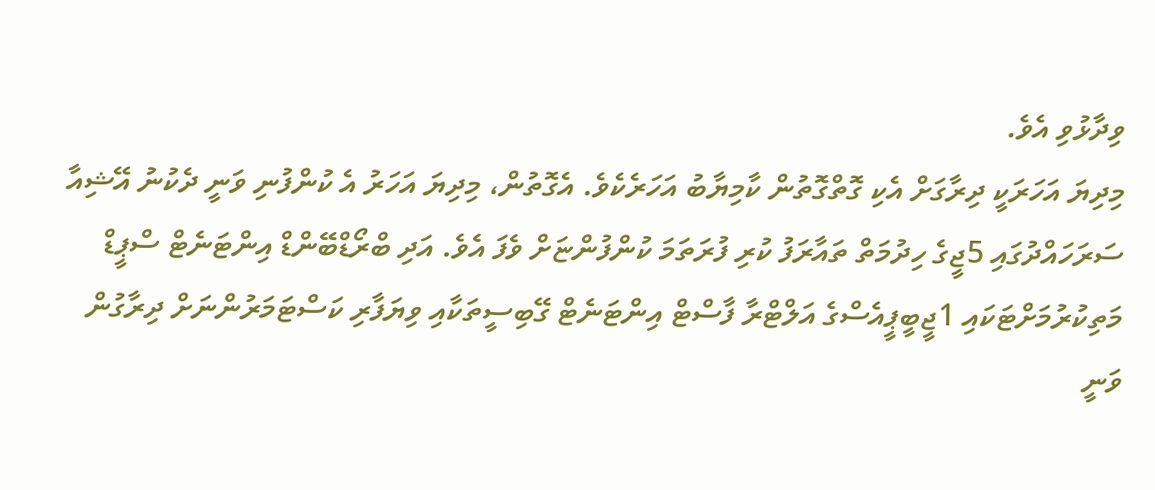ވިދާޅުވި އެވެ.
މިދިޔަ އަހަރަކީ ދިރާގަށް އެކި ގޮތްގޮތުން ކާމިޔާބު އަހަރެކެވެ. އެގޮތުން، މިދިޔަ އަހަރު އެ ކުންފުނި ވަނީ ދެކުނު އޭޝިއާ ސަރަހައްދުގައި 5ޖީގެ ހިދުމަތް ތައާރަފު ކުރި ފުރަތަމަ ކުންފުންޏަށް ވެފަ އެވެ. އަދި ބްރޯޑްބޭންޑް އިންޓަނެޓް ސްޕީޑް މަތިކުރުމަށްޓަކައި 1ޖީބީޕީއެސްގެ އަލްޓްރާ ފާސްޓް އިންޓަނެޓް ގޭބިސީތަކާއި ވިޔަފާރި ކަސްޓަމަރުންނަށް ދިރާގުން ވަނީ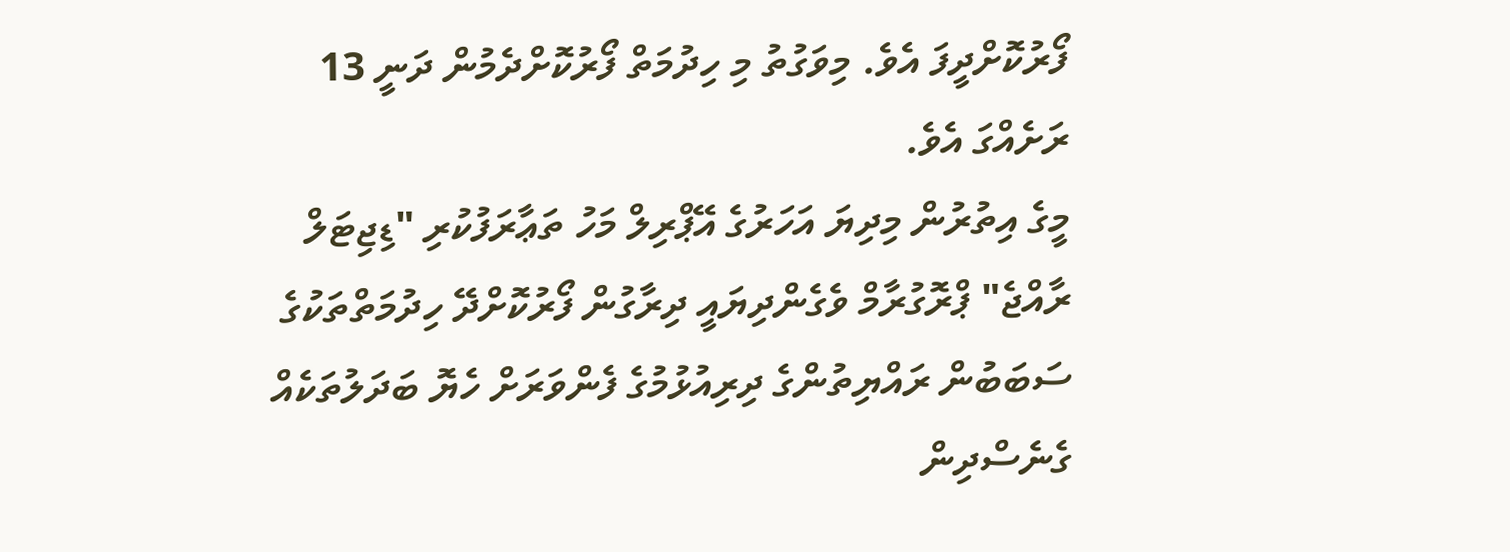ފޯރުކޮށްދީފަ އެވެ. މިވަގުތު މި ހިދުމަތް ފޯރުކޮށްދެމުން ދަނީ 13 ރަށެއްގަ އެވެ.
މީގެ އިތުރުން މިދިޔަ އަހަރުގެ އޭޕްރިލް މަހު ތަޢާރަފުކުރި "ޑިޖިޓަލް ރާއްޖެ" ޕްރޮގުރާމް ވެގެންދިޔައީ ދިރާގުން ފޯރުކޮށްދޭ ހިދުމަތްތަކުގެ ސަބަބުން ރައްޔިތުންގެ ދިރިއުޅުމުގެ ފެންވަރަށް ހެޔޮ ބަދަލުތަކެއް ގެނެސްދިން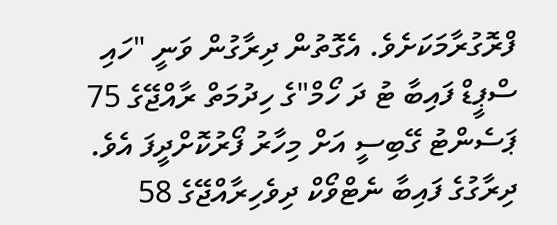ފްރޮގުރާމަކަށެވެ. އެގޮތުން ދިރާގުން ވަނީ "ހައި ސްޕީޑް ފައިބާ ޓު ދަ ހޯމް"ގެ ހިދުމަތް ރާއްޖޭގެ 75 ޕަސެންޓު ގޭބިސީ އަށް މިހާރު ފޯރުކޮށްދީފަ އެވެ. ދިރާގުގެ ފައިބާ ނެޓްވޯކް ދިވެހިރާއްޖޭގެ 58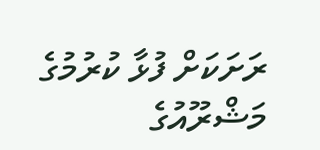ރަށަކަށް ފުޅާ ކުރުމުގެ މަޝްރޫއުގެ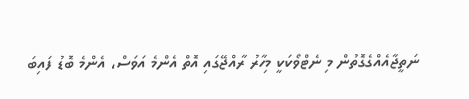ނަތީޖާއެއްގެގޮތުން މި ނެޓްވޯކަކީ މިހާރު ރާއްޖޭގައި އޮތް އެންމެ އަވަސް، އެންމެ ބޮޑު ފައިބަ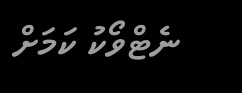ނެޓްވޯކު ކަމަށް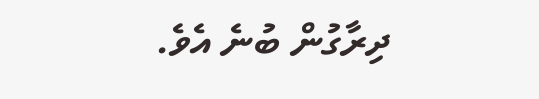ދިރާގުން ބުނެ އެވެ.